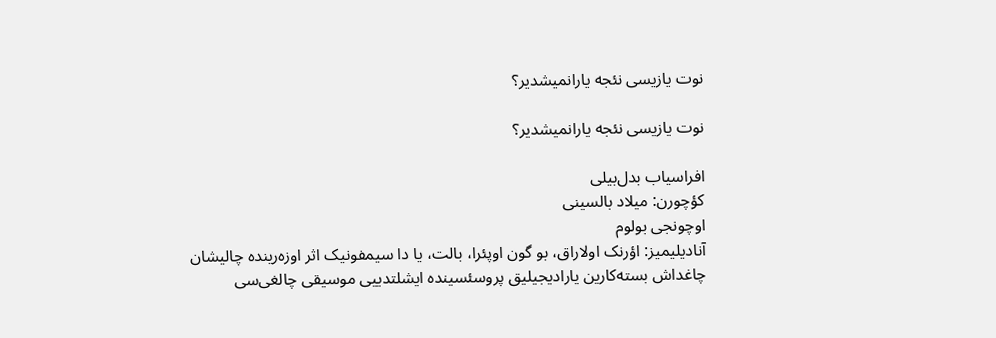نوت یازیسی نئجه یارانمیشدیر؟

نوت یازیسی نئجه یارانمیشدیر؟

افراسیاب بدل‌بیلی
کؤچورن: میلاد بالسینی
اوچونجی بولوم
آنادیلیمیز: اؤرنک اولاراق، بو گون اوپئرا، بالت، یا دا سیمفونیک اثر اوزه‌رینده چالیشان چاغداش بسته‌کارین یارادیجیلیق پروسئسینده ایشلتدییی موسیقی چالغی‌سی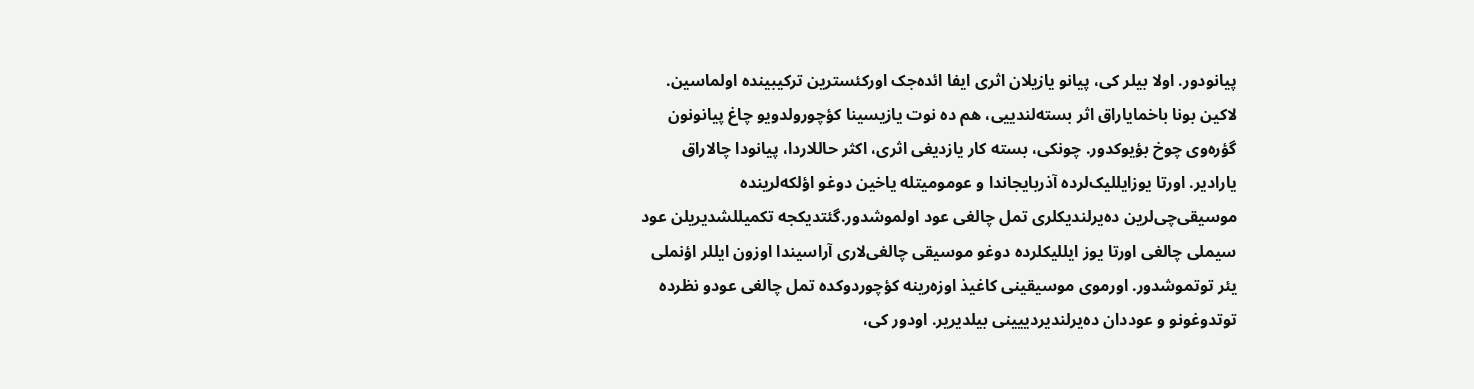پیانودور. اولا بیلر کی، پیانو یازیلان اثری ایفا ائده‌جک اورکئسترین ترکیبینده اولماسین. لاکین بونا باخمایاراق اثر بسته‌لندییی، هم ده نوت یازیسینا کؤچورولدویو چاغ پیانونون گؤره‌وی چوخ بؤیوکدور. چونکی، بسته کار یازدیغی اثری، اکثر حاللاردا، پیانودا چالاراق یارادیر. اورتا یوزایللیک‌لرده آذربایجاندا و عومومیتله یاخین دوغو اؤلکه‌لرینده موسیقی‌چی‌لرین ده‌یرلندیکلری تمل چالغی عود اولموشدور.گئتدیکجه تکمیللشدیریلن عود سیملی چالغی اورتا یوز ایللیکلرده دوغو موسیقی چالغی‌لاری آراسیندا اوزون ایللر اؤنملی یئر توتموشدور. اورموی موسیقینی کاغیذ اوزه‌رینه کؤچوردوکده تمل چالغی عودو نظرده توتدوغونو و عوددان ده‌یرلندیردییینی بیلدیریر. اودور کی،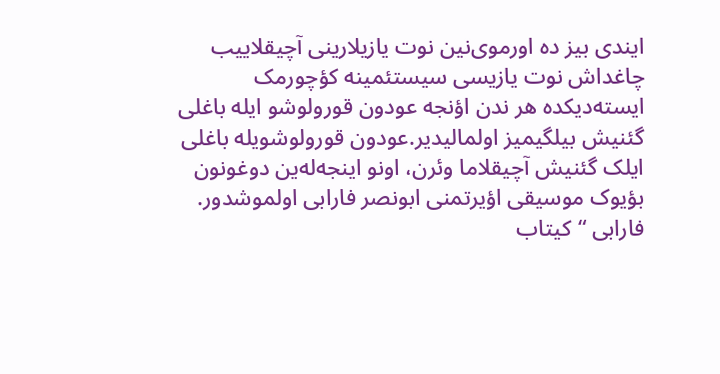ایندی بیز ده اورموی‌نین نوت یازیلارینی آچیقلاییب چاغداش نوت یازیسی سیستئمینه کؤچورمک ایسته‌دیکده هر ندن اؤنجه عودون قورولوشو ایله باغلی گئنیش بیلگیمیز اولمالیدیر.عودون قورولوشویله باغلی ایلک گئنیش آچیقلاما وئرن، اونو اینجه‌له‌ین دوغونون بؤیوک موسیقی اؤیرتمنی ابونصر فارابی اولموشدور. فارابی “کیتاب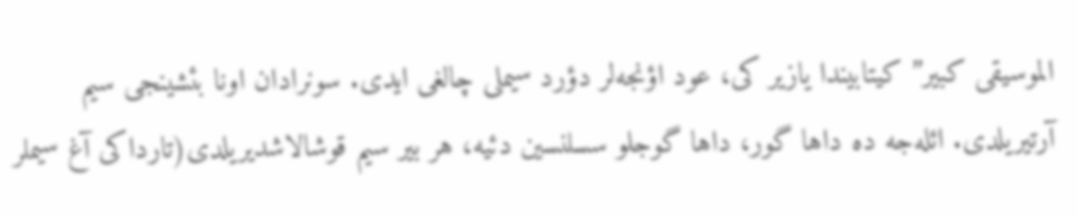الموسیقی کبیر” کیتابیندا یازیر کی، عود اؤنجه‌لر دؤرد سیملی چالغی ایدی. سونرادان اونا بئشینجی سیم آرتیریلدی. ائله‌جه ده داها گور، داها گوجلو سسلنسین دئیه، هر بیر سیم قوشالاشدیریلدی(تارداکی آغ سیملر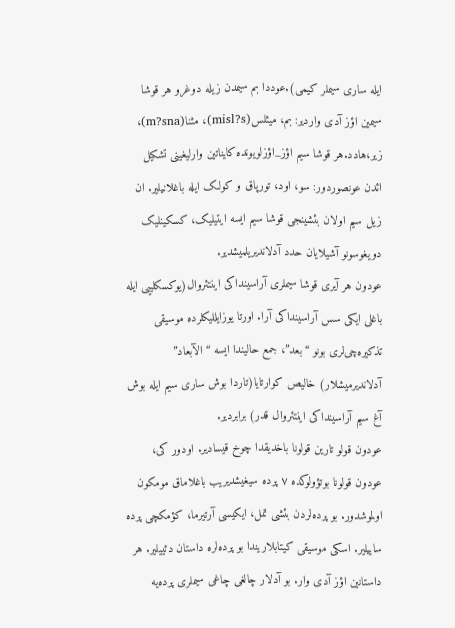ایله ساری سیملر کیمی).عوددا بم سیمدن زیله دوغرو هر قوشا سیمین اؤز آدی واردیر: بم، میثلس(misl?s)، مثنا(m?sna)، زیر،‌هادد.هر قوشا سیم اؤز_اؤزلویونده کایناتین وارلیغینی تشکیل ائدن عونصوردور: سو، اود، تورپاق و کولک ایله باغلانیلیر. ان زیل سیم اولان بئشینجی قوشا سیم ایسه ایتیلیک، کسکینلیک دویغوسونو آشیلایان حدد آدلاندیریلمیشدیر.
عودون هر آیری قوشا سیملری آراسینداکی اینتئروال(یوکسکلییی ایله باغلی ایکی سس آراسینداکی آرا. اورتا یوزایللیکلرده موسیقی تذکیره‌چی‌لری بونو “بعد”، جمع حالیندا ایسه “الآبعاد” آدلاندیرمیشلار) خالیص کوارتایا(تاردا بوش ساری سیم ایله بوش آغ سیم آراسینداکی اینتئروال قدر) برابردیر.
عودون قولو تارین قولونا باخدیقدا چوخ قیسادیر. اودور کی، عودون قولونا بوتؤولوکده ۷ پرده سیغیشدیریب باغلاماق مومکون اولموشدور. بو پرده‌لردن بئشی تمل، ایکیسی آرتیرما، کؤمکچی پرده ساییلیر. اسکی موسیقی کیتابلاریندا بو پرده‌لره داستان دئییلیر. هر داستانین اؤز آدی وار. بو آدلار چالغی چاغی سیملری پرده‌یه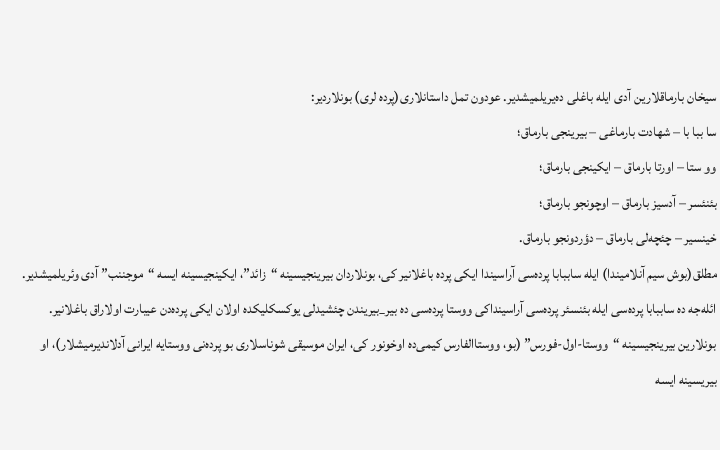سیخان بارماقلارین آدی ایله باغلی ده‌یریلمیشدیر. عودون تمل داستانلاری(پرده لری) بونلاردیر:
سا ببا با – شهادت بارماغی – بیرینجی بارماق؛
وو ستا – اورتا بارماق – ایکینجی بارماق؛
بئنئسر – آدسیز بارماق – اوچونجو بارماق؛
خینسیر – چئچه‌لی بارماق – دؤردونجو بارماق.
مطلق(بوش سیم آنلامیندا) ایله ساببابا پرده‌سی آراسیندا ایکی پرده باغلانیر کی، بونلاردان بیرینجیسینه “زائد”، ایکینجیسینه ایسه “موجننب” آدی وئریلمیشدیر. ائله‌جه ده ساببابا پرده‌سی ایله بئنسئر پرده‌سی آراسینداکی ووستا پرده‌سی ده بیر_بیریندن چئشیدلی یوکسکلیکده اولان ایکی پرده‌دن عیبارت اولاراق باغلانیر. بونلارین بیرینجیسینه “ووستا-اول-فورس” (بو، ووستاالفارس کیمی‌ده اوخونور کی، ایران موسیقی شوناسلاری بو پرده‌نی ووستایه ایرانی آدلاندیرمیشلار)، او بیریسینه ایسه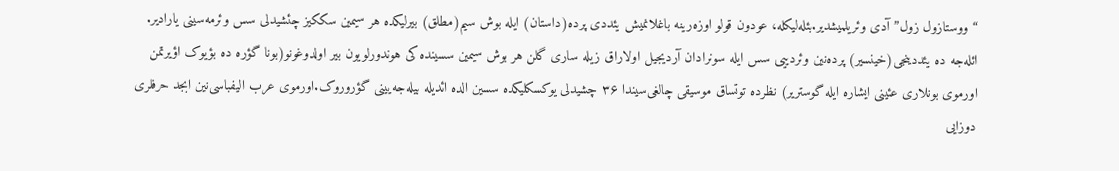“ووستازول زول” آدی وئریلمیشدیر.بئله‌لیکله، عودون قولو اوزه‌رینه باغلانمیش یئددی پرده(داستان) ایله بوش سیم(مطلق) بیرلیکده هر سیمین سککیز چئشیدلی سس وئرمه‌سینی یارادیر. ائله‌جه ده یئددینجی(خینسیر) پرده‌نین وئردییی سس ایله سونرادان آردیجیل اولاراق زیله ساری گلن هر بوش سیمین سسینده کی هوندورلویون بیر اولدوغونو(بونا گؤره ده بؤیوک اؤیرتمن اورموی بونلاری عئینی ایشاره ایله گوستریر) نظرده توتساق موسیقی چالغی‌سیندا ۳۶ چشیدلی یوکسکلیکده سسین الده ائدیله بیله‌جه‌یینی گؤروروک.اورموی عرب الیفباسی‌نین ابجد حرفلری دوزایی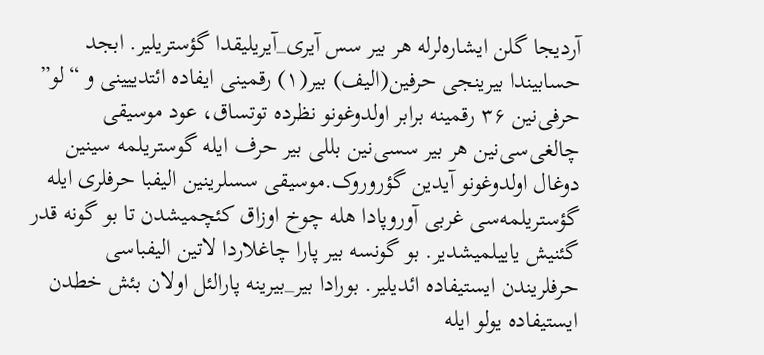آردیجا گلن ایشاره‌لرله هر بیر سس آیری_آیریلیقدا گؤستریلیر. ابجد حسابیندا بیرینجی حرفین(الیف) بیر(۱) رقمینی ایفاده ائتدییینی و “لو” حرفی‌نین ۳۶ رقمینه برابر اولدوغونو نظرده توتساق، عود موسیقی چالغی‌سی‌نین هر بیر سسی‌نین بللی بیر حرف ایله گوستریلمه سینین دوغال اولدوغونو آیدین گؤروروک.موسیقی سسلرینین الیفبا حرفلری ایله گؤستریلمه‌سی غربی آوروپادا هله چوخ اوزاق کئچمیشدن تا بو گونه قدر گئنیش یاییلمیشدیر. بو گونسه بیر پارا چاغلاردا لاتین الیفباسی حرفلریندن ایستیفاده ائدیلیر. بورادا بیر_بیرینه پارالئل اولان بئش خطدن ایستیفاده یولو ایله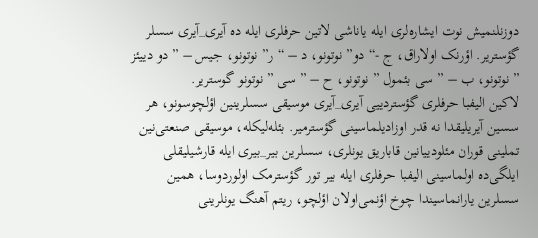دوزنلنمیش نوت ایشاره‌لری ایله یاناشی لاتین حرفلری ایله ده آیری_آیری سسلر گؤستریر. اؤرنک اولاراق، ج -“دو” نوتونو، د – “ر” نوتونو، جیس – ” دو دییئز ” نوتونو، ب – ” سی بئمول ” نوتونو، ح – ” سی ” نوتونو گوستریر.
لاکین الیفبا حرفلری گؤستردییی آیری_آیری موسیقی سسلرینین اؤلچوسونو، هر سسین آیریلیقدا نه قدر اوزادیلماسینی گؤسترمیر. بئله‌لیکله، موسیقی صنعتی‌نین تملینی قوران مئلودییانین قاباریق یونلری، سسلرین بیر_بیری ایله قارشیلیقلی ایلگی‌ده اولماسینی الیفبا حرفلری ایله بیر تور گؤسترمک اولوردوسا، همین سسلرین یارانماسیندا چوخ اؤنمی‌اولان اؤلچو، ریتم آهنگ یونلرینی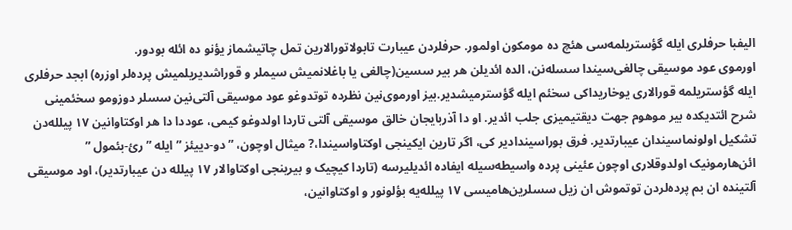الیفبا حرفلری ایله گؤستریلمه‌سی هئچ ده مومکون اولمور. حرفلردن عیبارت تابولاتورالارین تمل چاتیشماز یؤنو ده ائله بودور.
اورموی عود موسیقی چالغی‌سیندا سسله‌نن، الده ائدیلن هر بیر سسین(چالغی یا باغلانمیش سیملر و قوراشدیریلمیش پرده‌لر اوزره) ابجد حرفلری ایله گؤستریلمه قورالاری یوخاریداکی سخئم ایله گؤسترمیشدیر.بیز اورموی‌نین نظرده توتدوغو عود موسیقی آلتی‌نین سسلر دوزومو سخئمینی شرح ائتدیکده بیر موهوم جهت دیقتیمیزی جلب ائدیر. او دا آذربایجان خالق موسیقی آلتی تاردا اولدوغو کیمی، عوددا دا هر اوکتاوانین ۱۷ پیلله‌دن تشکیل اولونماسیندان عیبارتدیر. فرق بوراسیندادیر کی، اگر تارین ایکینجی اوکتاواسیندا،? میثال اوچون، ” دو-دییئز ” ایله ” رئ-بئمول ” ائن‌هارمونیک اولدوقلاری اوچون عئینی پرده واسیطه‌سیله ایفاده ائدیلیرسه (تاردا کیچیک و بیرینجی اوکتاوالار ۱۷ پیلله دن عیبارتدیر)، اود موسیقی آلتینده ان بم پرده‌لردن توتموش ان زیل سسلرین‌هامیسی ۱۷ پیلله‌یه بؤلونور و اوکتاوانین،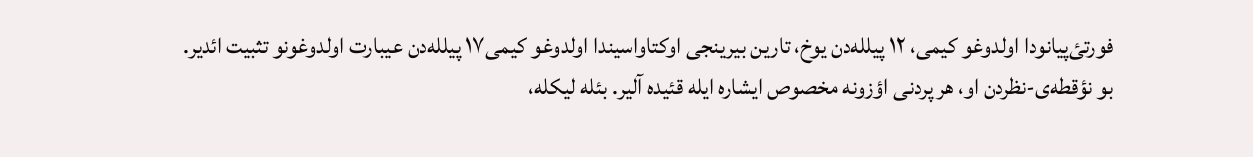فورتئ‌پیانودا اولدوغو کیمی، ۱۲ پیلله‌دن یوخ، تارین بیرینجی اوکتاواسیندا اولدوغو کیمی‌۱۷ پیلله‌دن عیبارت اولدوغونو تثبیت ائدیر. بو نؤقطه‌ی-نظردن او، هر پردنی اؤزونه مخصوص ایشاره ایله قئیده آلیر. بئله لیکله،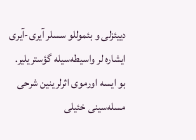دییئزلی و بئموللو سسلر آیری-آیری ایشاره لر واسیطه‌سیله گؤستریلیر. بو ایسه اورموی اثرلرینین شرحی مسله‌سینی خئیلی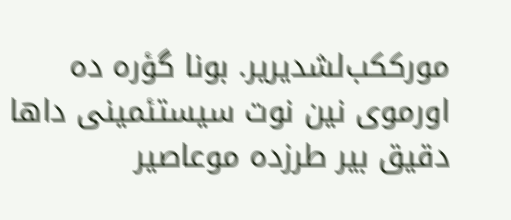مورککب‌لشدیریر. بونا گؤره ده اورموی نین نوت سیستئمینی داها دقیق بیر طرزده موعاصیر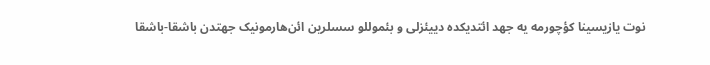نوت یازیسینا کؤچورمه یه جهد ائتدیکده دییئزلی و بئموللو سسلرین ائن‌هارمونیک جهتدن باشقا-باشقا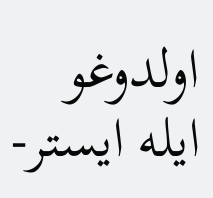اولدوغو ایله ایستر-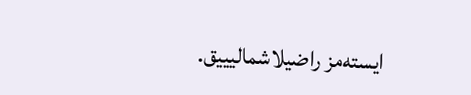ایسته‌مز راضیلاشمالیییق.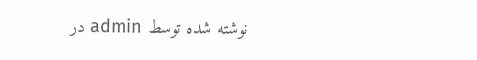نوشته شده توسط admin در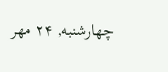چهارشنبه, ۲۴ مهر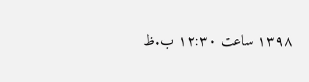۱۳۹۸ ساعت ۱۲:۳۰ ب.ظ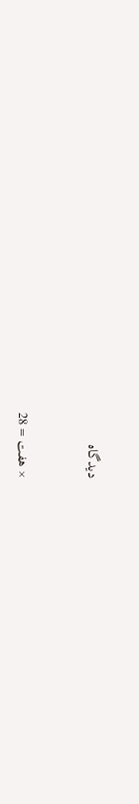دیدگاه


× هفت = 28